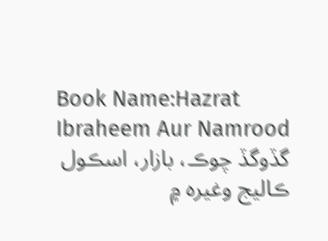Book Name:Hazrat Ibraheem Aur Namrood
گڏوگڏ چوڪ، بازار، اسڪول ڪاليج وغيره ۾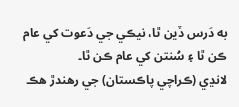به دَرس ڏين ٿا، نيڪي جي دَعوت کي عام ڪن ٿا ۽ سُنتن کي عام ڪن ٿا۔
لانڍي (ڪراچي پاڪستان) جي رهندڙ هڪ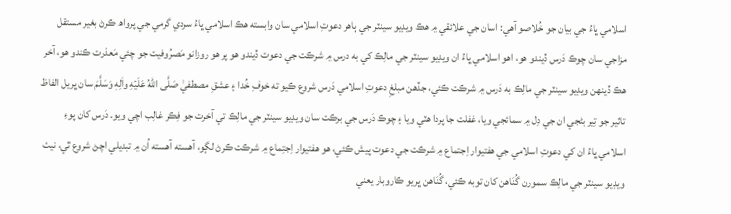اسلامي ڀاءُ جي بيان جو خُلاصو آهي: اسان جي علائقي ۾ هڪ ويڊيو سينٽر جي ٻاهر دعوتِ اسلامي سان وابسته هڪ اسلامي ڀاءُ سردي گرمي جي پرواھ ڪرڻ بغير مستقل مزاجي سان چوڪ دَرس ڏيندو هو، اهو اسلامي ڀاءُ ان ويڊيو سينٽر جي مالِڪ کي به درس ۾ شرڪت جي دعوت ڏيندو هو پر هو روزانو مَصرُوفيت جو چئي مَعذرت ڪندو هو، آخر هڪ ڏينهن ويڊيو سينٽر جي مالِڪ به دَرس ۾ شرڪت ڪئي، جڏهن مبلغِ دعوتِ اسلامي دَرس شروع ڪيو ته خوفِ خُدا ۽ عشقِ مصطفيٰ صَلَّى اللّٰهُ عَلَيۡهِ واٰلِهٖ وَسَلَّمَ سان ڀريل الفاظ تاثير جو تِير بڻجي ان جي دِل ۾ سمائجي ويا، غفلت جا پردا هٽي ويا ۽ چوڪ دَرس جي برڪت سان ويڊيو سينٽر جي مالِڪ تي آخرت جو فِڪر غالِب اچي ويو۔ دَرس کان پوءِ اسلامي ڀاءُ ان کي دعوتِ اسلامي جي هفتيوار اِجتماع ۾ شرڪت جي دعوت پيش ڪئي، هو هفتيوار اِجتِماع ۾ شرڪت ڪرڻ لڳو، آهسته آهسته اُن ۾ تبديلي اچڻ شروع ٿي، نيٺ ويڊيو سينٽر جي مالِڪ سمورن گُنَاهن کان توبه ڪئي، گُنَاهن ڀريو ڪاروبار يعني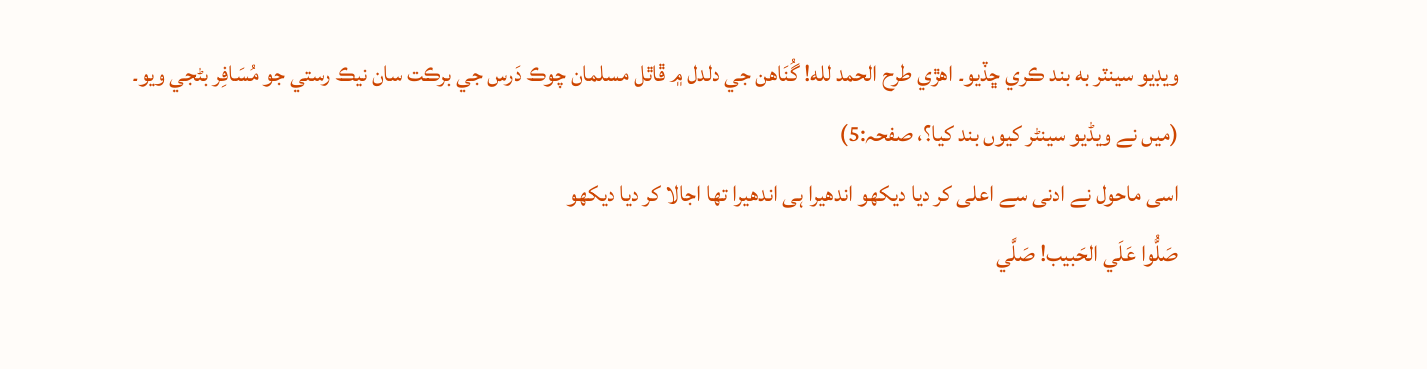ويڊيو سينٽر به بند ڪري ڇڏيو۔ اهڙي طرح الحمد لله! گُنَاهن جي دلدل ۾ ڦاٿل مسلمان چوڪ دَرس جي برڪت سان نيڪ رستي جو مُسَافِر بڻجي ويو۔
(میں نے ویڈیو سینٹر کیوں بند کیا؟، صفحہ:5)
اسی ماحول نے ادنی سے اعلی کر دیا دیکھو اندھیرا ہی اندھیرا تھا اجالا کر دیا دیکھو
صَلُّوا عَلَي الحَبيب! صَلَّي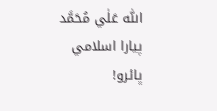اللّٰه عَلٰي مُحَمَّد
پيارا اسلامي ڀائرو!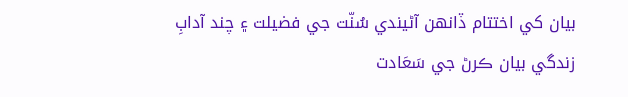بيان کي اختتام ڏانهن آڻيندي سُنّت جي فضيلت ۽ چند آدابِ زندگي بيان ڪرڻ جي سَعَادت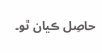حاصِل ڪيان ٿو۔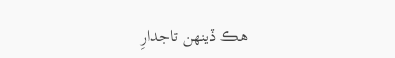هڪ ڏينهن تاجدارِ